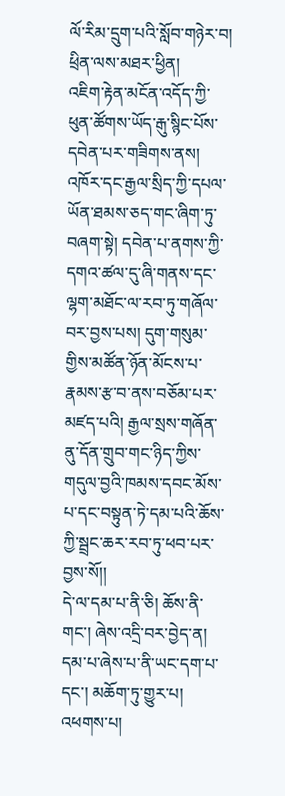ལོ་རིམ་དྲུག་པའི་སློབ་གཉེར་བ། ཕྲིན་ལས་མཐར་ཕྱིན།
འཇིག་རྟེན་མངོན་འདོད་ཀྱི་ཕུན་ཚོགས་ཡོད་རྒུ་སྙིང་པོས་དབེན་པར་གཟིགས་ནས། འཁོར་དང་རྒྱལ་སྲིད་ཀྱི་དཔལ་ཡོན་ཐམས་ཅད་གང་ཞིག་ཏུ་བཞག་སྟེ། དབེན་པ་ནགས་ཀྱི་དགའ་ཚལ་དུ་ཞི་གནས་དང་ལྷག་མཐོང་ལ་རབ་ཏུ་གཞོལ་བར་བྱས་པས། དུག་གསུམ་གྱིས་མཚོན་ཉོན་མོངས་པ་རྣམས་རྩ་བ་ནས་བཅོམ་པར་མཛད་པའི། རྒྱལ་སྲས་གཞོན་ནུ་དོན་གྲུབ་གང་ཉིད་ཀྱིས་གདུལ་བྱའི་ཁམས་དབང་མོས་པ་དང་བསྟུན་ཏེ་དམ་པའི་ཆོས་ཀྱི་སྦྲང་ཆར་རབ་ཏུ་ཕབ་པར་བྱས་སོ།།
དེ་ལ་དམ་པ་ནི་ཅི། ཆོས་ནི་གང་། ཞེས་འདྲི་བར་བྱེད་ན། དམ་པ་ཞེས་པ་ནི་ཡང་དག་པ་དང་། མཆོག་ཏུ་གྱུར་པ། འཕགས་པ།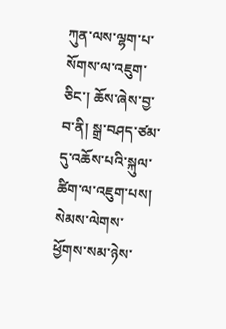ཀུན་ལས་ལྷག་པ་སོགས་ལ་འཇུག་ཅིང་། ཆོས་ཞེས་བྱ་བ་ནི། སྒྲ་བཤད་ཙམ་དུ་འཆོས་པའི་སྐུལ་ཚིག་ལ་འཇུག་པས། སེམས་ལེགས་ཕྱོགས་སམ་ཉེས་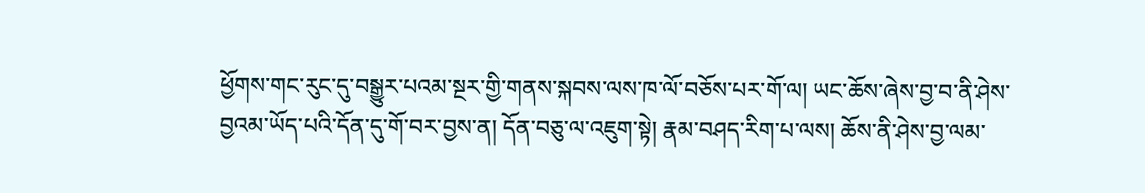ཕྱོགས་གང་རུང་དུ་བསྒྱུར་པའམ་སྔར་གྱི་གནས་སྐབས་ལས་ཁ་ལོ་བཅོས་པར་གོ་ལ། ཡང་ཆོས་ཞེས་བྱ་བ་ནི་ཤེས་བྱའམ་ཡོད་པའི་དོན་དུ་གོ་བར་བྱས་ན། དོན་བཅུ་ལ་འཇུག་སྟེ། རྣམ་བཤད་རིག་པ་ལས། ཆོས་ནི་ཤེས་བྱ་ལམ་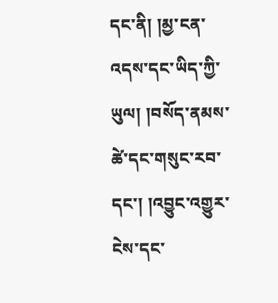དང་ནི། །མྱ་ངན་འདས་དང་ཡིད་ཀྱི་ཡུལ། །བསོད་ནམས་ཚེ་དང་གསུང་རབ་དང་། །འབྱུང་འགྱུར་ངེས་དང་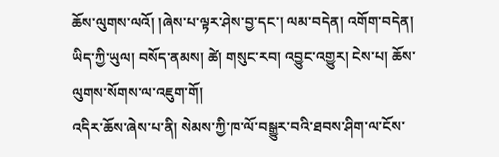ཆོས་ལུགས་ལའོ། །ཞེས་པ་ལྟར་ཤེས་བྱ་དང་། ལམ་བདེན། འགོག་བདེན། ཡིད་ཀྱི་ཡུལ། བསོད་ནམས། ཚེ། གསུང་རབ། འབྱུང་འགྱུར། ངེས་པ། ཆོས་ལུགས་སོགས་ལ་འཇུག་གོ།
འདིར་ཆོས་ཞེས་པ་ནི། སེམས་ཀྱི་ཁ་ལོ་བསྒྱུར་བའི་ཐབས་ཤིག་ལ་ངོས་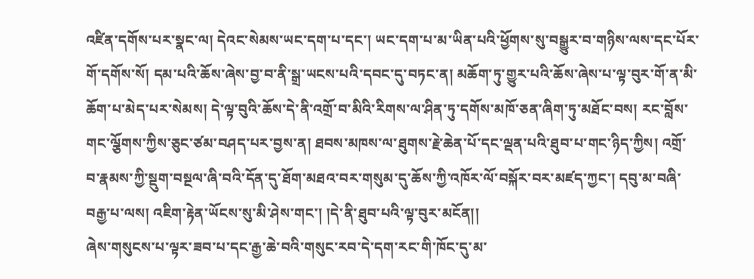འཛིན་དགོས་པར་སྣང་ལ། དེའང་སེམས་ཡང་དག་པ་དང་། ཡང་དག་པ་མ་ཡིན་པའི་ཕྱོགས་སུ་བསྒྱུར་བ་གཉིས་ལས་དང་པོར་གོ་དགོས་སོ། དམ་པའི་ཆོས་ཞེས་བྱ་བ་ནི་སྒྲ་ཡངས་པའི་དབང་དུ་བཏང་ན། མཆོག་ཏུ་གྱུར་པའི་ཆོས་ཞེས་པ་ལྟ་བུར་གོ་ན་མི་ཆོག་པ་མེད་པར་སེམས། དེ་ལྟ་བུའི་ཆོས་དེ་ནི་འགྲོ་བ་མིའི་རིགས་ལ་ཤིན་ཏུ་དགོས་མཁོ་ཅན་ཞིག་ཏུ་མཐོང་བས། རང་བློས་གང་ལྕོགས་ཀྱིས་ཅུང་ཙམ་བཤད་པར་བྱས་ན། ཐབས་མཁས་ལ་ཐུགས་རྗེ་ཆེན་པོ་དང་ལྡན་པའི་ཐུབ་པ་གང་ཉིད་ཀྱིས། འགྲོ་བ་རྣམས་ཀྱི་སྡུག་བསྔལ་ཞི་བའི་དོན་དུ་ཐོག་མཐའ་བར་གསུམ་དུ་ཆོས་ཀྱི་འཁོར་ལོ་བསྐོར་བར་མཛད་ཀྱང་། དབུ་མ་བཞི་བརྒྱ་པ་ལས། འཇིག་རྟེན་ཡོངས་སུ་མི་ཤེས་གང་། །དེ་ནི་ཐུབ་པའི་ལྟ་བུར་མངོན།།
ཞེས་གསུངས་པ་ལྟར་ཟབ་པ་དང་རྒྱ་ཆེ་བའི་གསུང་རབ་དེ་དག་རང་གི་ཁོང་དུ་མ་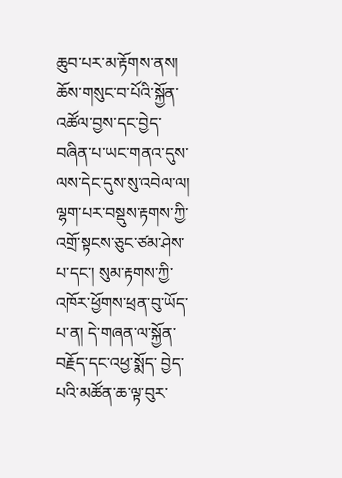ཆུབ་པར་མ་རྟོགས་ནས། ཆོས་གསུང་བ་པོའི་སྐྱོན་འཚོལ་བྱས་དང་བྱེད་བཞིན་པ་ཡང་གནའ་དུས་ལས་དེང་དུས་སུ་འབེལ་ལ། ལྷག་པར་བསྡུས་རྟགས་ཀྱི་འགྲོ་སྟངས་ཅུང་ཙམ་ཤེས་པ་དང་། སུམ་རྟགས་ཀྱི་འཁོར་ཕྱོགས་ཕྲན་བུ་ཡོད་པ་ན། དེ་གཞན་ལ་སྐྱོན་བརྗོད་དང་འཕྱ་སྨོད་ བྱེད་པའི་མཚོན་ཆ་ལྟ་བུར་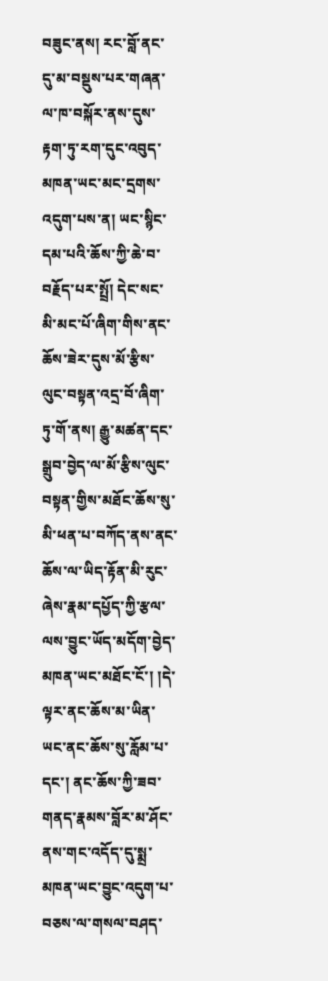བཟུང་ནས། རང་བློ་ནང་དུ་མ་བསྡུས་པར་གཞན་ལ་ཁ་བསྐོར་ནས་དུས་རྟག་ཏུ་རག་དུང་འབུད་མཁན་ཡང་མང་དྲགས་འདུག་པས་ན། ཡང་སྙིང་དམ་པའི་ཆོས་ཀྱི་ཆེ་བ་བརྗོད་པར་སྤྲོ། དེང་སང་མི་མང་པོ་ཞིག་གིས་ནང་ཆོས་ཟེར་དུས་མོ་རྩིས་ལུང་བསྟན་འདྲ་བོ་ཞིག་ཏུ་གོ་ནས། རྒྱུ་མཚན་དང་སྒྲུབ་བྱེད་ལ་མོ་རྩིས་ལུང་བསྟན་གྱིས་མཐོང་ཆོས་སུ་མི་ཕན་པ་བཀོད་ནས་ནང་ཆོས་ལ་ཡིད་རྟོན་མི་རུང་ཞེས་རྣམ་དཔྱོད་ཀྱི་རྩལ་ལས་བྱུང་ཡོད་མདོག་བྱེད་མཁན་ཡང་མཐོང་ངོ་། །དེ་ལྟར་ནང་ཆོས་མ་ཡིན་ཡང་ནང་ཆོས་སུ་རློམ་པ་དང་། ནང་ཆོས་ཀྱི་ཟབ་གནད་རྣམས་བློར་མ་ཤོང་ནས་གང་འདོད་དུ་སྨྲ་མཁན་ཡང་བྱུང་འདུག་པ་བཅས་ལ་གསལ་བཤད་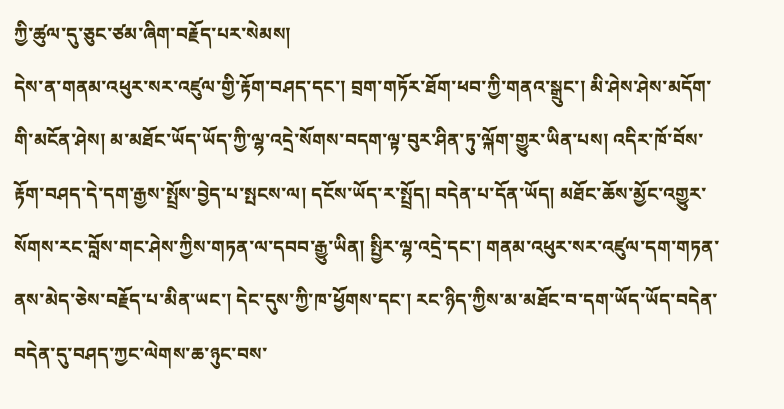ཀྱི་ཚུལ་དུ་ཅུང་ཙམ་ཞིག་བརྗོད་པར་སེམས།
དེས་ན་གནམ་འཕུར་སར་འཛུལ་གྱི་རྟོག་བཤད་དང་། བྲག་གཏོར་ཐོག་ཕབ་ཀྱི་གནའ་སྒྲུང་། མི་ཤེས་ཤེས་མདོག་གི་མངོན་ཤེས། མ་མཐོང་ཡོད་ཡོད་ཀྱི་ལྷ་འདྲེ་སོགས་བདག་ལྟ་བུར་ཤིན་ཏུ་ལྐོག་གྱུར་ཡིན་པས། འདིར་ཁོ་བོས་རྟོག་བཤད་དེ་དག་རྒྱས་སྤྲོས་བྱེད་པ་སྤངས་ལ། དངོས་ཡོད་ར་སྤྲོད། བདེན་པ་དོན་ཡོད། མཐོང་ཆོས་མྱོང་འགྱུར་སོགས་རང་བློས་གང་ཤེས་ཀྱིས་གཏན་ལ་དབབ་རྒྱུ་ཡིན། སྤྱིར་ལྷ་འདྲེ་དང་། གནམ་འཕུར་སར་འཛུལ་དག་གཏན་ནས་མེད་ཅེས་བརྗོད་པ་མིན་ཡང་། དེང་དུས་ཀྱི་ཁ་ཕྱོགས་དང་། རང་ཉིད་ཀྱིས་མ་མཐོང་བ་དག་ཡོད་ཡོད་བདེན་བདེན་དུ་བཤད་ཀྱང་ལེགས་ཆ་ཉུང་བས་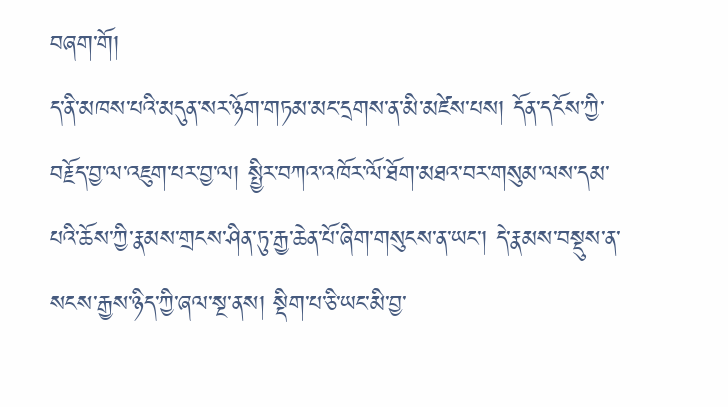བཞག་གོ།
ད་ནི་མཁས་པའི་མདུན་སར་ཉོག་གཏམ་མང་དྲགས་ན་མི་མཛེས་པས། དོན་དངོས་ཀྱི་བརྗོད་བྱ་ལ་འཇུག་པར་བྱ་ལ། སྤྱིར་བཀའ་འཁོར་ལོ་ཐོག་མཐའ་བར་གསུམ་ལས་དམ་པའི་ཆོས་ཀྱི་རྣམས་གྲངས་ཤིན་ཏུ་རྒྱ་ཆེན་པོ་ཞིག་གསུངས་ན་ཡང་། དེ་རྣམས་བསྡུས་ན་སངས་རྒྱས་ཉིད་ཀྱི་ཞལ་སྔ་ནས། སྡིག་པ་ཅི་ཡང་མི་བྱ་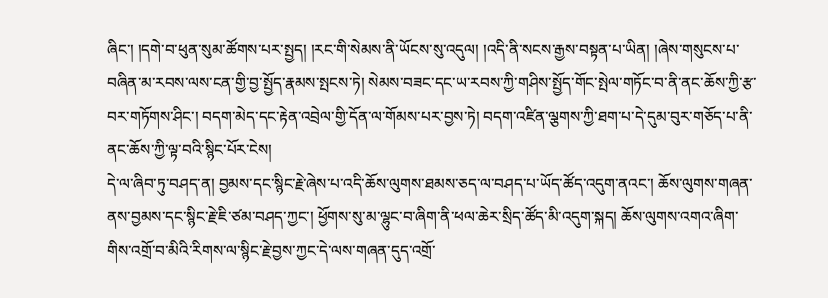ཞིང་། །དགེ་བ་ཕུན་སུམ་ཚོགས་པར་སྤྱད། །རང་གི་སེམས་ནི་ཡོངས་སུ་འདུལ། །འདི་ནི་སངས་རྒྱས་བསྟན་པ་ཡིན། །ཞེས་གསུངས་པ་བཞིན་མ་རབས་ལས་ངན་གྱི་བྱ་སྤྱོད་རྣམས་སྤངས་ཏེ། སེམས་བཟང་དང་ཡ་རབས་ཀྱི་གཤིས་སྤྱོད་གོང་སྤེལ་གཏོང་བ་ནི་ནང་ཆོས་ཀྱི་རྩ་བར་གཏོགས་ཤིང་། བདག་མེད་དང་རྟེན་འབྲེལ་གྱི་དོན་ལ་གོམས་པར་བྱས་ཏེ། བདག་འཛིན་ལྕགས་ཀྱི་ཐག་པ་དེ་དུམ་བུར་གཅོད་པ་ནི་ནང་ཆོས་ཀྱི་ལྟ་བའི་སྙིང་པོར་ངེས།
དེ་ལ་ཞིབ་ཏུ་བཤད་ན། བྱམས་དང་སྙིང་རྗེ་ཞེས་པ་འདི་ཆོས་ལུགས་ཐམས་ཅད་ལ་བཤད་པ་ཡོད་ཚོད་འདུག་ནའང་། ཆོས་ལུགས་གཞན་ནས་བྱམས་དང་སྙིང་རྗེ་ཇི་ཙམ་བཤད་ཀྱང་། ཕྱོགས་སུ་མ་ལྷུང་བ་ཞིག་ནི་ཕལ་ཆེར་སྲིད་ཚོད་མི་འདུག་སྐད། ཆོས་ལུགས་འགའ་ཞིག་གིས་འགྲོ་བ་མིའི་རིགས་ལ་སྙིང་རྗེ་བྱས་ཀྱང་དེ་ལས་གཞན་དུད་འགྲོ་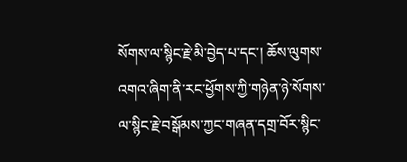སོགས་ལ་སྙིང་རྗེ་མི་བྱེད་པ་དང་། ཆོས་ལུགས་འགའ་ཞིག་ནི་རང་ཕྱོགས་ཀྱི་གཉེན་ཉེ་སོགས་ལ་སྙིང་རྗེ་བསྒོམས་ཀྱང་གཞན་དགྲ་བོར་སྙིང་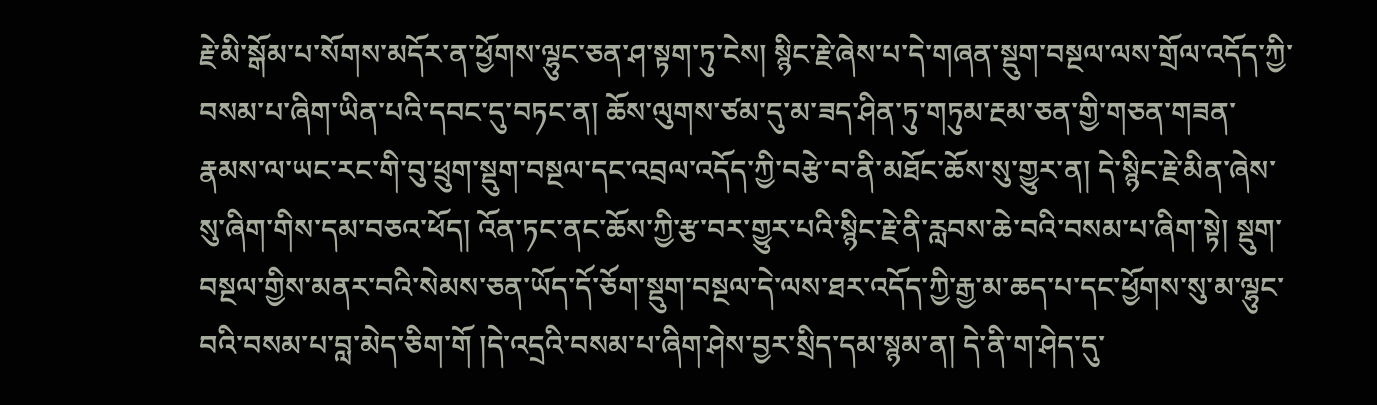རྗེ་མི་སྒོམ་པ་སོགས་མདོར་ན་ཕྱོགས་ལྷུང་ཅན་ཤ་སྟག་ཏུ་ངེས། སྙིང་རྗེ་ཞེས་པ་དེ་གཞན་སྡུག་བསྔལ་ལས་གྲོལ་འདོད་ཀྱི་བསམ་པ་ཞིག་ཡིན་པའི་དབང་དུ་བཏང་ན། ཆོས་ལུགས་ཙམ་དུ་མ་ཟད་ཤིན་ཏུ་གཏུམ་རྔམ་ཅན་གྱི་གཅན་གཟན་རྣམས་ལ་ཡང་རང་གི་བུ་ཕྲུག་སྡུག་བསྔལ་དང་འབྲལ་འདོད་ཀྱི་བརྩེ་བ་ནི་མཐོང་ཆོས་སུ་གྱུར་ན། དེ་སྙིང་རྗེ་མིན་ཞེས་སུ་ཞིག་གིས་དམ་བཅའ་ཕོད། འོན་ཏང་ནང་ཆོས་ཀྱི་རྩ་བར་གྱུར་པའི་སྙིང་རྗེ་ནི་རླབས་ཆེ་བའི་བསམ་པ་ཞིག་སྟེ། སྡུག་བསྔལ་གྱིས་མནར་བའི་སེམས་ཅན་ཡོད་དོ་ཅོག་སྡུག་བསྔལ་དེ་ལས་ཐར་འདོད་ཀྱི་རྒྱ་མ་ཆད་པ་དང་ཕྱོགས་སུ་མ་ལྷུང་བའི་བསམ་པ་བླ་མེད་ཅིག་གོ །དེ་འདྲའི་བསམ་པ་ཞིག་ཤེས་བྱར་སྲིད་དམ་སྙམ་ན། དེ་ནི་ག་ཤེད་དུ་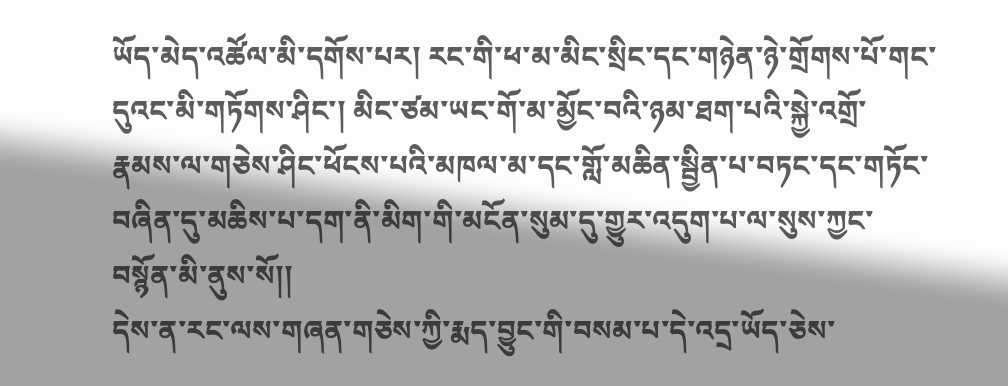ཡོད་མེད་འཚོལ་མི་དགོས་པར། རང་གི་ཕ་མ་མིང་སྲིང་དང་གཉེན་ཉེ་གྲོགས་པོ་གང་དུའང་མི་གཏོགས་ཤིང་། མིང་ཙམ་ཡང་གོ་མ་མྱོང་བའི་ཉམ་ཐག་པའི་སྐྱེ་འགྲོ་རྣམས་ལ་གཅེས་ཤིང་ཕོངས་པའི་མཁལ་མ་དང་གློ་མཆིན་སྦྱིན་པ་བཏང་དང་གཏོང་བཞིན་དུ་མཆིས་པ་དག་ནི་མིག་གི་མངོན་སུམ་དུ་གྱུར་འདུག་པ་ལ་སུས་ཀྱང་བསྙོན་མི་ནུས་སོ།།
དེས་ན་རང་ལས་གཞན་གཅེས་ཀྱི་རྨད་བྱུང་གི་བསམ་པ་དེ་འདྲ་ཡོད་ཅེས་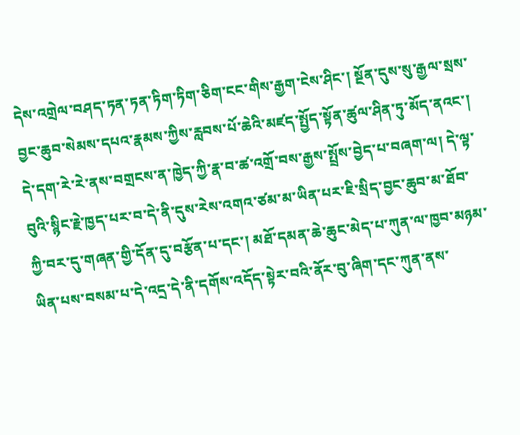དེས་འགྲེལ་བཤད་ཏན་ཏན་ཏིག་ཏིག་ཅིག་ངང་གིས་རྒྱག་ངེས་ཤིང་། སྔོན་དུས་སུ་རྒྱལ་སྲས་བྱང་ཆུབ་སེམས་དཔའ་རྣམས་ཀྱིས་རླབས་པོ་ཆེའི་མཛད་སྤྱོད་སྟོན་ཚུལ་ཤིན་ཏུ་མོད་ནའང་། དེ་དག་རེ་རེ་ནས་བགྲངས་ན་ཁྱེད་ཀྱི་རྣ་བ་ཚ་འགྲོ་བས་རྒྱས་སྤྲོས་བྱེད་པ་བཞག་ལ། དེ་ལྟ་བུའི་སྙིང་རྗེ་ཁྱད་པར་བ་དེ་ནི་དུས་རེས་འགའ་ཙམ་མ་ཡིན་པར་ཇི་སྲིད་བྱང་ཆུབ་མ་ཐོབ་ཀྱི་བར་དུ་གཞན་གྱི་དོན་དུ་བརྩོན་པ་དང་། མཐོ་དམན་ཆེ་ཆུང་མེད་པ་ཀུན་ལ་ཁྱབ་མཉམ་ཡིན་པས་བསམ་པ་དེ་འདྲ་དེ་ནི་དགོས་འདོད་སྟེར་བའི་ནོར་བུ་ཞིག་དང་ཀུན་ནས་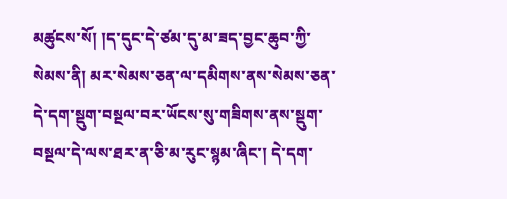མཚུངས་སོ། །ད་དུང་དེ་ཙམ་དུ་མ་ཟད་བྱང་ཆུབ་ཀྱི་སེམས་ནི། མར་སེམས་ཅན་ལ་དམིགས་ནས་སེམས་ཅན་དེ་དག་སྡུག་བསྔལ་བར་ཡོངས་སུ་གཟིགས་ནས་སྡུག་བསྔལ་དེ་ལས་ཐར་ན་ཅི་མ་རུང་སྙམ་ཞིང་། དེ་དག་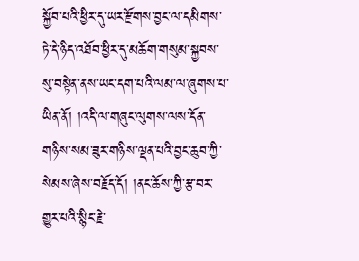སྐྱོབ་པའི་ཕྱིར་དུ་ཡར་རྫོགས་བྱང་ལ་དམིགས་ཏེ་དེ་ཉིད་འཐོབ་ཕྱིར་དུ་མཆོག་གསུམ་སྐྱབས་སུ་བསྟེན་ནས་ཡང་དག་པའི་ལམ་ལ་ཞུགས་པ་ཡིན་ནོ། །འདི་ལ་གཞུང་ལུགས་ལས་དོན་གཉིས་སམ་ཟུར་གཉིས་ལྡན་པའི་བྱང་ཆུབ་ཀྱི་སེམས་ཞེས་བརྗོད་དོ། །ནང་ཆོས་ཀྱི་རྩ་བར་གྱུར་པའི་སྙིང་རྗེ་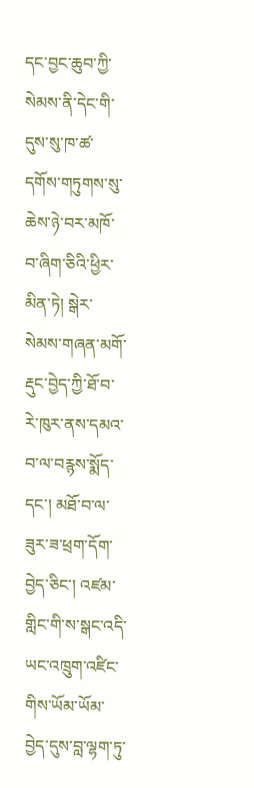དང་བྱང་ཆུབ་ཀྱི་སེམས་ནི་དེང་གི་དུས་སུ་ཁ་ཚ་དགོས་གཏུགས་སུ་ཆེས་ཉེ་བར་མཁོ་བ་ཞིག་ཅིའི་ཕྱིར་མིན་ཏེ། སྒེར་སེམས་གཞན་མགོ་རྡུང་བྱེད་ཀྱི་ཐོ་བ་རེ་ཁུར་ནས་དམའ་བ་ལ་བརྙས་སྨོད་དང་། མཐོ་བ་ལ་ཟུར་ཟ་ཕྲག་དོག་བྱེད་ཅིང་། འཛམ་གླིང་གི་ས་སྒང་འདི་ཡང་འཁྲུག་འཛིང་གིས་ཡོམ་ཡོམ་བྱེད་དུས་བླ་ལྷག་ཏུ་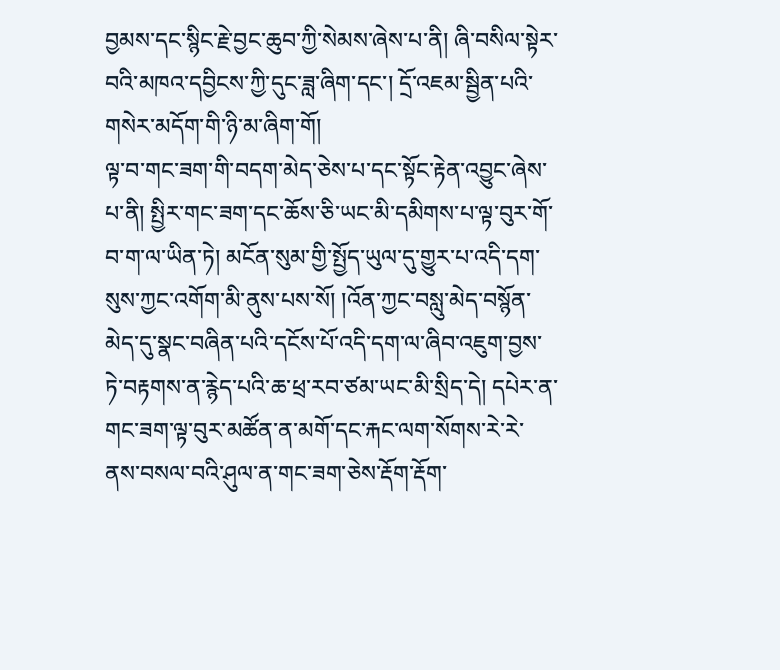བྱམས་དང་སྙིང་རྗེ་བྱང་ཆུབ་ཀྱི་སེམས་ཞེས་པ་ནི། ཞི་བསིལ་སྟེར་བའི་མཁའ་དབྱིངས་ཀྱི་དུང་ཟླ་ཞིག་དང་། དྲོ་འཇམ་སྦྱིན་པའི་གསེར་མདོག་གི་ཉི་མ་ཞིག་གོ།
ལྟ་བ་གང་ཟག་གི་བདག་མེད་ཅེས་པ་དང་སྟོང་རྟེན་འབྱུང་ཞེས་པ་ནི། སྤྱིར་གང་ཟག་དང་ཆོས་ཅི་ཡང་མི་དམིགས་པ་ལྟ་བུར་གོ་བ་ག་ལ་ཡིན་ཏེ། མངོན་སུམ་གྱི་སྤྱོད་ཡུལ་དུ་གྱུར་པ་འདི་དག་སུས་ཀྱང་འགོག་མི་ནུས་པས་སོ། །འོན་ཀྱང་བསླུ་མེད་བསྙོན་མེད་དུ་སྣང་བཞིན་པའི་དངོས་པོ་འདི་དག་ལ་ཞིབ་འཇུག་བྱས་ཏེ་བརྟགས་ན་རྙེད་པའི་ཆ་ཕྲ་རབ་ཙམ་ཡང་མི་སྲིད་དེ། དཔེར་ན་གང་ཟག་ལྟ་བུར་མཚོན་ན་མགོ་དང་རྐང་ལག་སོགས་རེ་རེ་ནས་བསལ་བའི་ཤུལ་ན་གང་ཟག་ཅེས་རྡོག་རྡོག་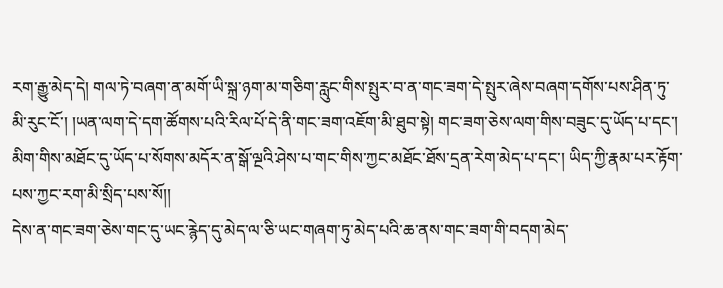རག་རྒྱུ་མེད་དེ། གལ་ཏེ་བཞག་ན་མགོ་ཡི་སྐྲ་ཉག་མ་གཅིག་རླུང་གིས་སྤུར་བ་ན་གང་ཟག་དེ་སྤུར་ཞེས་བཞག་དགོས་པས་ཤིན་ཏུ་མི་རུང་ངོ་། །ཡན་ལག་དེ་དག་ཚོགས་པའི་རིལ་པོ་དེ་ནི་གང་ཟག་འཇོག་མི་ཐུབ་སྟེ། གང་ཟག་ཅེས་ལག་གིས་བཟུང་དུ་ཡོད་པ་དང་། མིག་གིས་མཐོང་དུ་ཡོད་པ་སོགས་མདོར་ན་སྒོ་ལྔའི་ཤེས་པ་གང་གིས་ཀྱང་མཐོང་ཐོས་དྲན་རེག་མེད་པ་དང་། ཡིད་ཀྱི་རྣམ་པར་རྟོག་པས་ཀྱང་རག་མི་སྲིད་པས་སོ།།
དེས་ན་གང་ཟག་ཅེས་གང་དུ་ཡང་རྙེད་དུ་མེད་ལ་ཅི་ཡང་གཞག་ཏུ་མེད་པའི་ཆ་ནས་གང་ཟག་གི་བདག་མེད་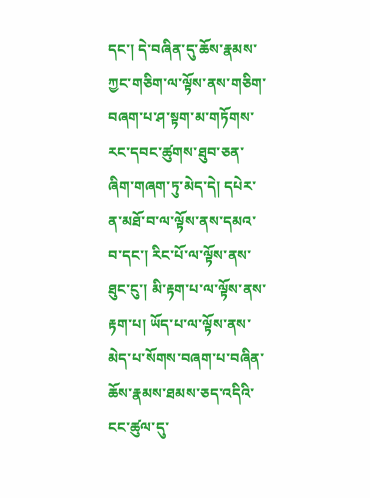དང་། དེ་བཞིན་དུ་ཆོས་རྣམས་ཀྱང་གཅིག་ལ་ལྟོས་ནས་གཅིག་བཞག་པ་ཤ་སྟག་མ་གཏོགས་རང་དབང་ཚུགས་ཐུབ་ཅན་ཞིག་གཞག་ཏུ་མེད་དེ། དཔེར་ན་མཐོ་བ་ལ་ལྟོས་ནས་དམའ་བ་དང་། རིང་པོ་ལ་ལྟོས་ནས་ཐུང་ངུ་། མི་རྟག་པ་ལ་ལྟོས་ནས་རྟག་པ། ཡོད་པ་ལ་ལྟོས་ནས་མེད་པ་སོགས་བཞག་པ་བཞིན་ཆོས་རྣམས་ཐམས་ཅད་འདིའི་ངང་ཚུལ་དུ་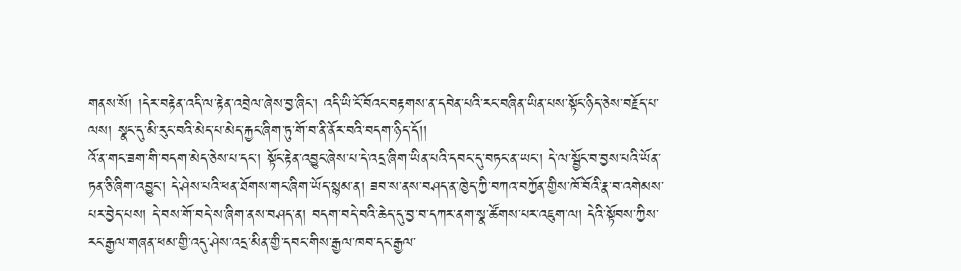གནས་སོ། །དེར་བརྟེན་འདི་ལ་རྟེན་འབྲེལ་ཞེས་བྱ་ཞིང་། འདི་ཡི་ངོ་བོའང་བརྟགས་ན་དབེན་པའི་རང་བཞིན་ཡིན་པས་སྟོང་ཉིད་ཅེས་བརྗོད་པ་ལས། སྣང་དུ་མི་རུང་བའི་མེད་པ་མེད་རྐྱང་ཞིག་ཏུ་གོ་བ་ནི་ནོར་བའི་བདག་ཉིད་དོ།།
འོ་ན་གང་ཟག་གི་བདག་མེད་ཅེས་པ་དང་། སྟོང་རྟེན་འབྱུང་ཞེས་པ་དེ་འདྲ་ཞིག་ཡིན་པའི་དབང་དུ་བཏང་ན་ཡང་། དེ་ལ་སྦྱོང་བ་བྱས་པའི་ཡོན་ཏན་ཅི་ཞིག་འབྱུང་། དེ་ཤེས་པའི་ཕན་ཐོགས་གང་ཞིག་ཡོད་སྙམ་ན། ཟབ་ས་ནས་བཤད་ན་ཁྱེད་ཀྱི་བཀའ་བཀྱོན་གྱིས་ཁོ་བོའི་རྣ་བ་འགེམས་པར་བྱེད་པས། དེ་བས་གོ་བདེ་ས་ཞིག་ནས་བཤད་ན། བདག་བདེ་བའི་ཆེད་དུ་བྱ་བ་དཀར་ནག་སྣ་ཚོགས་པར་འཇུག་ལ། དེའི་སྟོབས་ཀྱིས་རང་རྒྱལ་གཞན་ཕམ་གྱི་འདུ་ཤེས་འདྲ་མིན་གྱི་དབང་གིས་རྒྱལ་ཁབ་དང་རྒྱལ་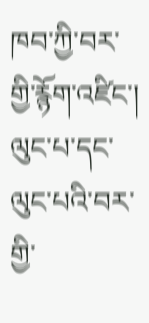ཁབ་ཀྱི་བར་གྱི་རྙོག་འཛིང་། ལུང་པ་དང་ལུང་པའི་བར་གྱི་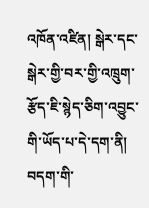འཁོན་འཛིན། སྒེར་དང་སྒེར་གྱི་བར་གྱི་འཁྲུག་རྩོད་ཇི་སྙེད་ཅིག་འབྱུང་གི་ཡོད་པ་དེ་དག་ནི། བདག་གི་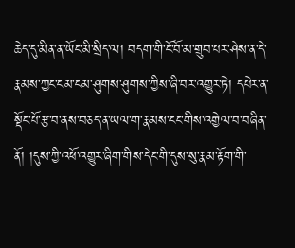ཆེད་དུ་མིན་ན་ཡོང་མི་སྲིད་ལ། བདག་གི་ངོ་བོ་མ་གྲུབ་པར་ཤེས་ན་དེ་རྣམས་ཀྱང་ངམ་ངམ་ཤུགས་ཤུགས་ཀྱིས་ཞི་བར་འགྱུར་ཏེ། དཔེར་ན་སྡོང་པོ་རྩ་བ་ནས་བཅད་ན་ཡལ་ག་རྣམས་ངང་གིས་འགྱེལ་བ་བཞིན་ནོ། །དུས་ཀྱི་འཕོ་འགྱུར་ཞིག་གིས་དེང་གི་དུས་སུ་རྣམ་རྟོག་གི་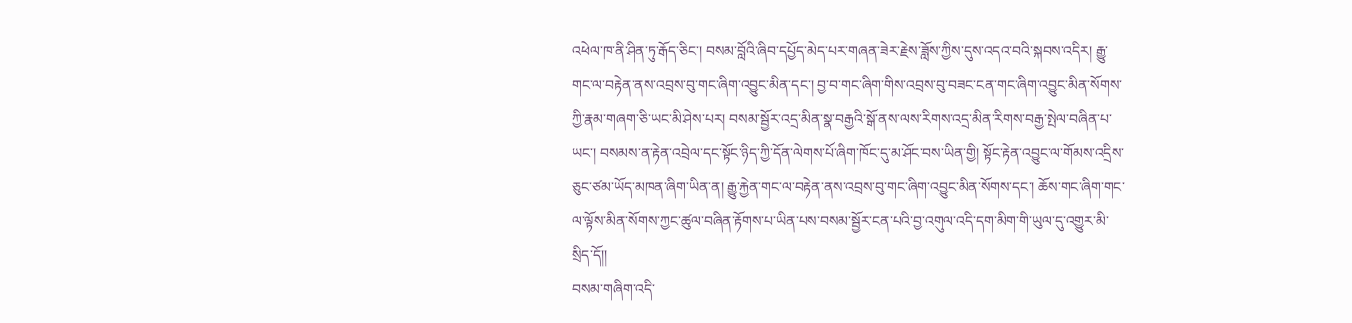འཕེལ་ཁ་ནི་ཤིན་ཏུ་རྒོད་ཅིང་། བསམ་བློའི་ཞིབ་དཔྱོད་མེད་པར་གཞན་ཟེར་རྗེས་ཟློས་ཀྱིས་དུས་འདའ་བའི་སྐབས་འདིར། རྒྱུ་གང་ལ་བརྟེན་ནས་འབྲས་བུ་གང་ཞིག་འབྱུང་མིན་དང་། བྱ་བ་གང་ཞིག་གིས་འབྲས་བུ་བཟང་ངན་གང་ཞིག་འབྱུང་མིན་སོགས་ཀྱི་རྣམ་གཞག་ཅི་ཡང་མི་ཤེས་པར། བསམ་སྦྱོར་འདྲ་མིན་སྣ་བརྒྱའི་སྒོ་ནས་ལས་རིགས་འདྲ་མིན་རིགས་བརྒྱ་སྤེལ་བཞིན་པ་ཡང་། བསམས་ན་རྟེན་འབྲེལ་དང་སྟོང་ཉིད་ཀྱི་དོན་ལེགས་པོ་ཞིག་ཁོང་དུ་མ་ཤོང་བས་ཡིན་གྱི། སྟོང་རྟེན་འབྱུང་ལ་གོམས་འདྲིས་ཅུང་ཙམ་ཡོད་མཁན་ཞིག་ཡིན་ན། རྒྱུ་རྐྱེན་གང་ལ་བརྟེན་ནས་འབྲས་བུ་གང་ཞིག་འབྱུང་མིན་སོགས་དང་། ཆོས་གང་ཞིག་གང་ལ་ལྟོས་མིན་སོགས་ཀྱང་ཚུལ་བཞིན་རྟོགས་པ་ཡིན་པས་བསམ་སྦྱོར་ངན་པའི་བྱ་འགུལ་འདི་དག་མིག་གི་ཡུལ་དུ་འགྱུར་མི་སྲིད་དོ།།
བསམ་གཞིག་འདི་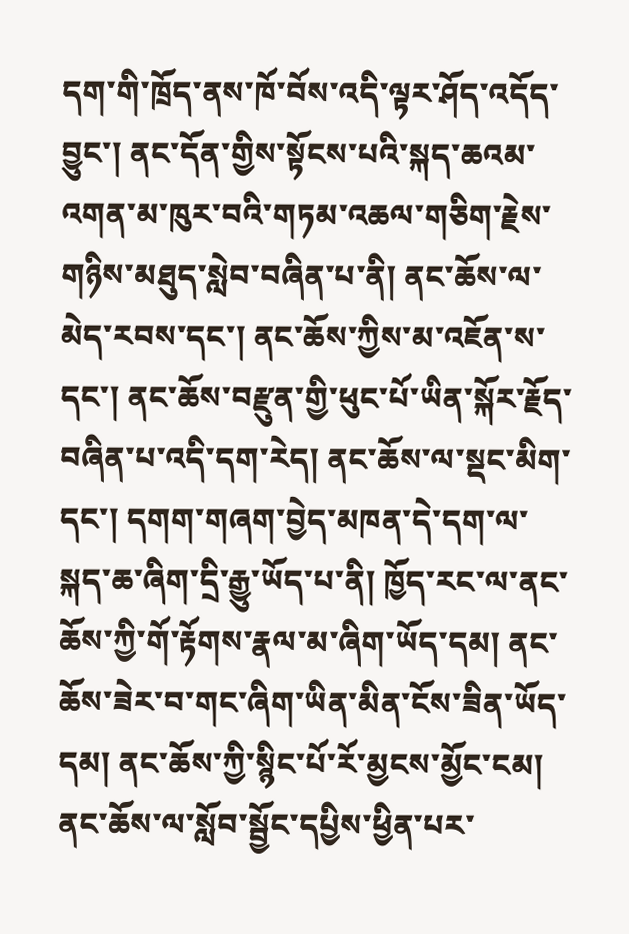དག་གི་ཁྲོད་ནས་ཁོ་བོས་འདི་ལྟར་ཤོད་འདོད་བྱུང་། ནང་དོན་གྱིས་སྟོངས་པའི་སྐད་ཆའམ་འགན་མ་ཁུར་བའི་གཏམ་འཆལ་གཅིག་རྗེས་གཉིས་མཐུད་སླེབ་བཞིན་པ་ནི། ནང་ཆོས་ལ་མེད་རབས་དང་། ནང་ཆོས་ཀྱིས་མ་འཇོན་ས་དང་། ནང་ཆོས་བརྫུན་གྱི་ཕུང་པོ་ཡིན་སྐོར་རྗོད་བཞིན་པ་འདི་དག་རེད། ནང་ཆོས་ལ་སྡང་མིག་དང་། དགག་གཞག་བྱེད་མཁན་དེ་དག་ལ་སྐད་ཆ་ཞིག་དྲི་རྒྱུ་ཡོད་པ་ནི། ཁྱོད་རང་ལ་ནང་ཆོས་ཀྱི་གོ་རྟོགས་རྣལ་མ་ཞིག་ཡོད་དམ། ནང་ཆོས་ཟེར་བ་གང་ཞིག་ཡིན་མིན་ངོས་ཟིན་ཡོད་དམ། ནང་ཆོས་ཀྱི་སྙིང་པོ་རོ་མྱངས་མྱོང་ངམ། ནང་ཆོས་ལ་སློབ་སྦྱོང་དཔྱིས་ཕྱིན་པར་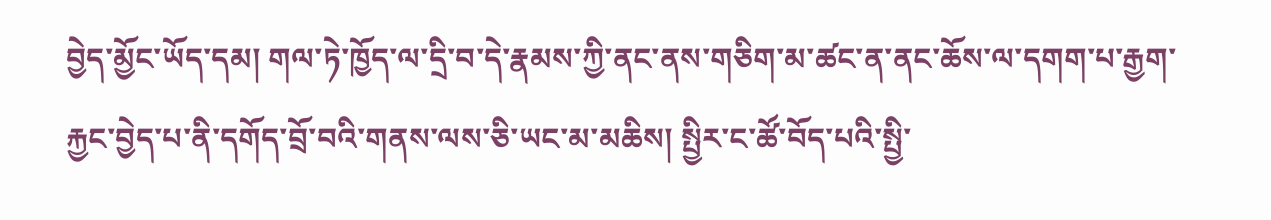བྱེད་མྱོང་ཡོད་དམ། གལ་ཏེ་ཁྱོད་ལ་དྲི་བ་དེ་རྣམས་ཀྱི་ནང་ནས་གཅིག་མ་ཚང་ན་ནང་ཆོས་ལ་དགག་པ་རྒྱག་རྐྱང་བྱེད་པ་ནི་དགོད་བྲོ་བའི་གནས་ལས་ཅི་ཡང་མ་མཆིས། སྤྱིར་ང་ཚོ་བོད་པའི་སྤྱི་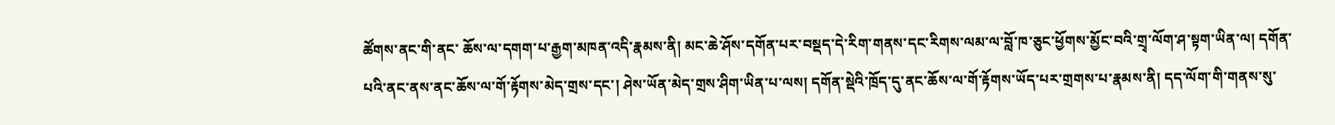ཚོགས་ནང་གི་ནང་ ཆོས་ལ་དགག་པ་རྒྱག་མཁན་འདི་རྣམས་ནི། མང་ཆེ་ཤོས་དགོན་པར་བསྡད་དེ་རིག་གནས་དང་རིགས་ལམ་ལ་བློ་ཁ་ཅུང་ཕྱོགས་མྱོང་བའི་གྲྭ་ལོག་ཤ་སྟག་ཡིན་ལ། དགོན་པའི་ནང་ནས་ནང་ཆོས་ལ་གོ་རྟོགས་མེད་གྲས་དང་། ཤེས་ཡོན་མེད་གྲས་ཤིག་ཡིན་པ་ལས། དགོན་སྡེའི་ཁྲོད་དུ་ནང་ཆོས་ལ་གོ་རྟོགས་ཡོད་པར་གྲགས་པ་རྣམས་ནི། དད་ལོག་གི་གནས་སུ་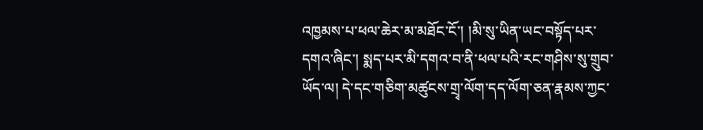འཁྱམས་པ་ཕལ་ཆེར་མ་མཐོང་ངོ་། །མི་སུ་ཡིན་ཡང་བསྟོད་པར་དགའ་ཞིང་། སྨད་པར་མི་དགའ་བ་ནི་ཕལ་པའི་རང་གཤིས་སུ་གྲུབ་ཡོད་ལ། དེ་དང་གཅིག་མཚུངས་གྲྭ་ལོག་དད་ལོག་ཅན་རྣམས་ཀྱང་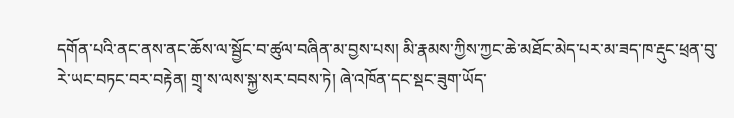དགོན་པའི་ནང་ནས་ནང་ཆོས་ལ་སྦྱོང་བ་ཚུལ་བཞིན་མ་བྱས་པས། མི་རྣམས་ཀྱིས་ཀྱང་ཆེ་མཐོང་མེད་པར་མ་ཟད་ཁ་རྡུང་ཕྲན་བུ་རེ་ཡང་བཏང་བར་བརྟེན། གྲྭ་ས་ལས་སྐྱ་སར་བབས་ཏེ། ཞེ་འཁོན་དང་སྡང་ཟུག་ཡོད་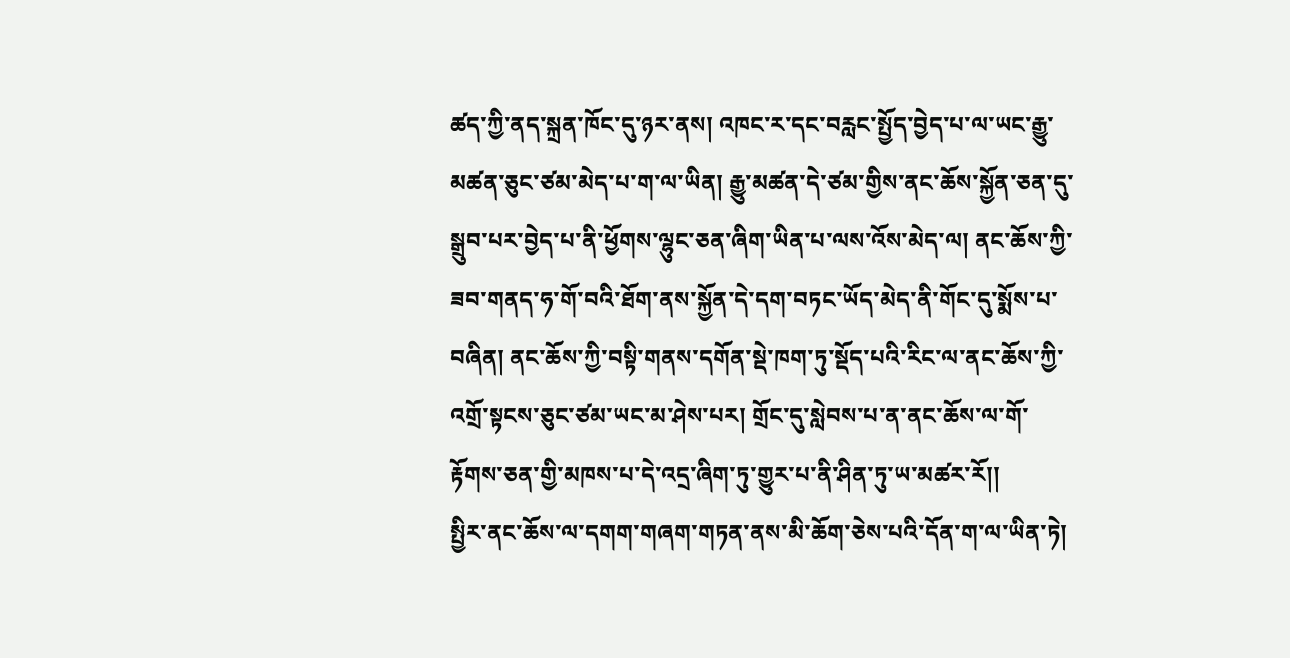ཚད་ཀྱི་ནད་སྐྲན་ཁོང་དུ་ཉར་ནས། འཁང་ར་དང་བརླང་སྤྱོད་བྱེད་པ་ལ་ཡང་རྒྱུ་མཚན་ཅུང་ཙམ་མེད་པ་ག་ལ་ཡིན། རྒྱུ་མཚན་དེ་ཙམ་གྱིས་ནང་ཆོས་སྐྱོན་ཅན་དུ་སྒྲུབ་པར་བྱེད་པ་ནི་ཕྱོགས་ལྷུང་ཅན་ཞིག་ཡིན་པ་ལས་འོས་མེད་ལ། ནང་ཆོས་ཀྱི་ཟབ་གནད་ཧ་གོ་བའི་ཐོག་ནས་སྐྱོན་དེ་དག་བཏང་ཡོད་མེད་ནི་གོང་དུ་སྨོས་པ་བཞིན། ནང་ཆོས་ཀྱི་བསྟི་གནས་དགོན་སྡེ་ཁག་ཏུ་སྡོད་པའི་རིང་ལ་ནང་ཆོས་ཀྱི་འགྲོ་སྟངས་ཅུང་ཙམ་ཡང་མ་ཤེས་པར། གྲོང་དུ་སླེབས་པ་ན་ནང་ཆོས་ལ་གོ་རྟོགས་ཅན་གྱི་མཁས་པ་དེ་འདྲ་ཞིག་ཏུ་གྱུར་པ་ནི་ཤིན་ཏུ་ཡ་མཚར་རོ།།
སྤྱིར་ནང་ཆོས་ལ་དགག་གཞག་གཏན་ནས་མི་ཆོག་ཅེས་པའི་དོན་ག་ལ་ཡིན་ཏེ།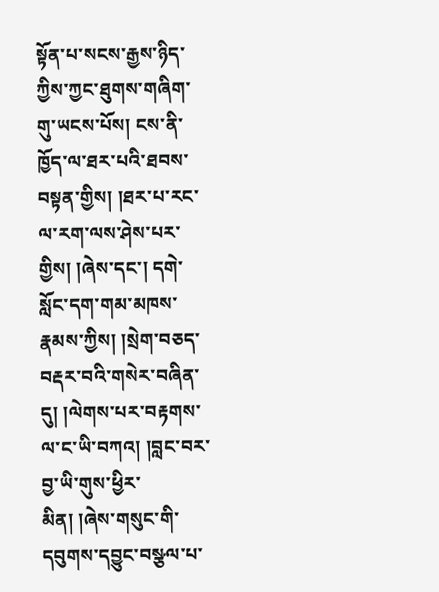སྟོན་པ་སངས་རྒྱས་ཉིད་ཀྱིས་ཀྱང་ཐུགས་གཞིག་གུ་ཡངས་པོས། ངས་ནི་ཁྱོད་ལ་ཐར་པའི་ཐབས་བསྟན་གྱིས། །ཐར་པ་རང་ལ་རག་ལས་ཤེས་པར་གྱིས། །ཞེས་དང་། དགེ་སློང་དག་གམ་མཁས་རྣམས་ཀྱིས། །སྲེག་བཅད་བརྡར་བའི་གསེར་བཞིན་དུ། །ལེགས་པར་བརྟགས་ལ་ང་ཡི་བཀའ། །བླང་བར་བྱ་ཡི་གུས་ཕྱིར་མིན། །ཞེས་གསུང་གི་དབུགས་དབྱུང་བསྩལ་པ་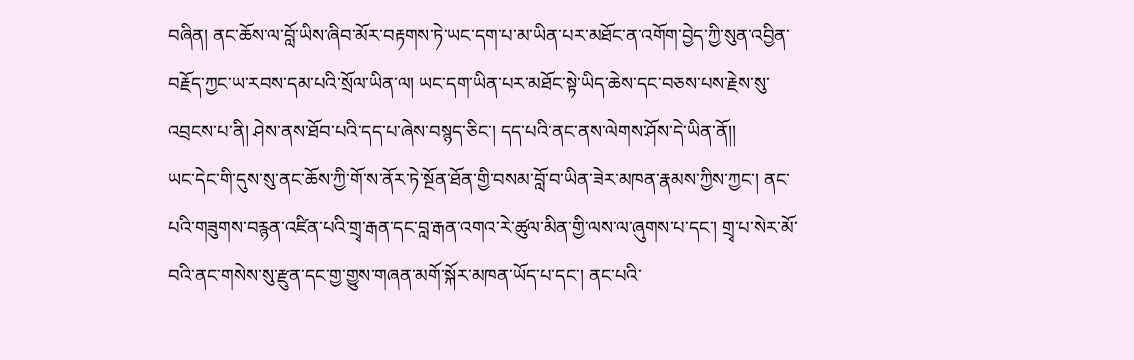བཞིན། ནང་ཆོས་ལ་བློ་ཡིས་ཞིབ་མོར་བརྟགས་ཏེ་ཡང་དག་པ་མ་ཡིན་པར་མཐོང་ན་འགོག་བྱེད་ཀྱི་སུན་འབྱིན་བརྗོད་ཀྱང་ཡ་རབས་དམ་པའི་སྲོལ་ཡིན་ལ། ཡང་དག་ཡིན་པར་མཐོང་སྟེ་ཡིད་ཆེས་དང་བཅས་པས་རྗེས་སུ་འབྲངས་པ་ནི། ཤེས་ནས་ཐོབ་པའི་དད་པ་ཞེས་བསྙད་ཅིང་། དད་པའི་ནང་ནས་ལེགས་ཤོས་དེ་ཡིན་ནོ།།
ཡང་དེང་གི་དུས་སུ་ནང་ཆོས་ཀྱི་གོ་ས་ནོར་ཏེ་སྔོན་ཐོན་གྱི་བསམ་བློ་བ་ཡིན་ཟེར་མཁན་རྣམས་ཀྱིས་ཀྱང་། ནང་པའི་གཟུགས་བརྙན་འཛིན་པའི་གྲྭ་རྒན་དང་བླ་རྒན་འགའ་རེ་ཚུལ་མིན་གྱི་ལས་ལ་ཞུགས་པ་དང་། གྲྭ་པ་སེར་མོ་བའི་ནང་གསེས་སུ་རྫུན་དང་གྱ་གྱུས་གཞན་མགོ་སྐོར་མཁན་ཡོད་པ་དང་། ནང་པའི་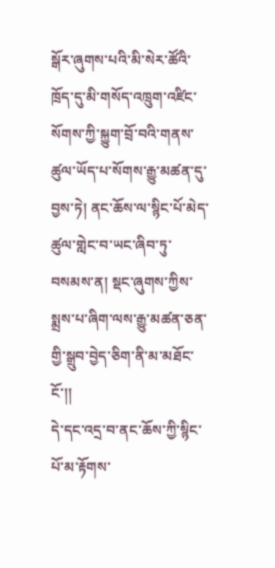སྒོར་ཞུགས་པའི་མི་སེར་ཚོའི་ཁྲོད་དུ་མི་གསོད་འཁྲུག་འཛིང་སོགས་ཀྱི་སྐྱུག་བྲོ་བའི་གནས་ཚུལ་ཡོད་པ་སོགས་རྒྱུ་མཚན་དུ་བྱས་ཏེ། ནང་ཆོས་ལ་སྙིང་པོ་མེད་ཚུལ་གླེང་བ་ཡང་ཞིབ་ཏུ་བསམས་ན། སྡང་ཞུགས་ཀྱིས་སྨྲས་པ་ཞིག་ལས་རྒྱུ་མཚན་ཅན་གྱི་སྒྲུབ་བྱེད་ཅིག་ནི་མ་མཐོང་ངོ་།།
དེ་དང་འདྲ་བ་ནང་ཆོས་ཀྱི་སྙིང་པོ་མ་རྟོགས་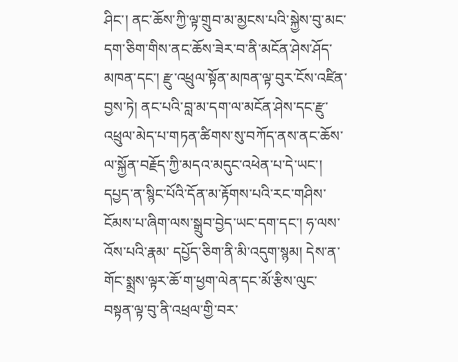ཤིང་། ནང་ཆོས་ཀྱི་ལྟ་གྲུབ་མ་མྱངས་པའི་སྐྱེས་བུ་མང་དག་ཅིག་གིས་ནང་ཆོས་ཟེར་བ་ནི་མངོན་ཤེས་ཤོད་མཁན་དང་། རྫུ་འཕྲུལ་སྟོན་མཁན་ལྟ་བུར་ངོས་འཛིན་བྱས་ཏེ། ནང་པའི་བླ་མ་དག་ལ་མངོན་ཤེས་དང་རྫུ་འཕྲུལ་མེད་པ་གཏན་ཚིགས་སུ་བཀོད་ནས་ནང་ཆོས་ལ་སྐྱོན་བརྗོད་ཀྱི་མདའ་མདུང་འཕེན་པ་དེ་ཡང་། དཔྱད་ན་སྙིང་པོའི་དོན་མ་རྟོགས་པའི་རང་གཤིས་ངོམས་པ་ཞིག་ལས་སྒྲུབ་བྱེད་ཡང་དག་དང་། ཧ་ལས་འོས་པའི་རྣམ་ དཔྱོད་ཅིག་ནི་མི་འདུག་སྙམ། དེས་ན་གོང་སྨྲས་ལྟར་ཆོ་ག་ཕྱག་ལེན་དང་མོ་རྩིས་ལུང་བསྟན་ལྟ་བུ་ནི་འཕྲལ་གྱི་བར་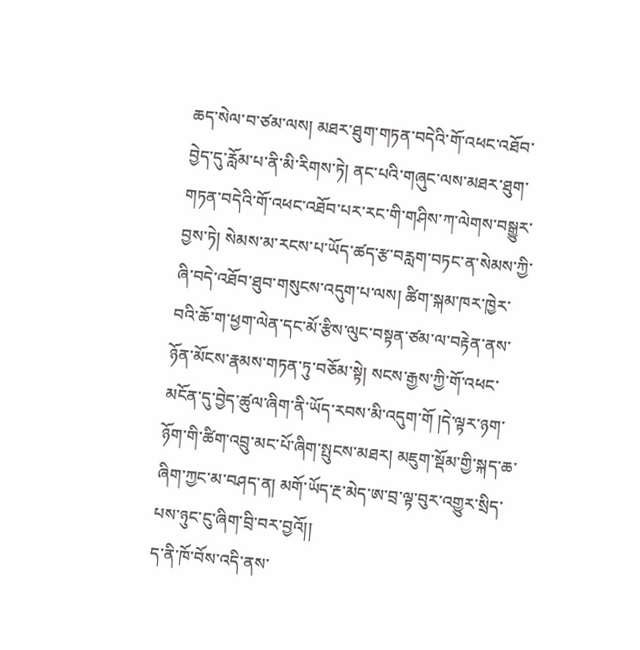ཆད་སེལ་བ་ཙམ་ལས། མཐར་ཐུག་གཏན་བདེའི་གོ་འཕང་འཐོབ་བྱེད་དུ་རློམ་པ་ནི་མི་རིགས་ཏེ། ནང་པའི་གཞུང་ལས་མཐར་ཐུག་གཏན་བདེའི་གོ་འཕང་འཐོབ་པར་རང་གི་གཤིས་ཀ་ལེགས་བསྒྱུར་བྱས་ཏེ། སེམས་མ་རངས་པ་ཡོད་ཚད་རྩ་བརླག་བཏང་ན་སེམས་ཀྱི་ཞི་བདེ་འཐོབ་ཐུབ་གསུངས་འདུག་པ་ལས། ཚིག་སྐམ་ཁར་ཁྱེར་བའི་ཆོ་ག་ཕྱག་ལེན་དང་མོ་རྩིས་ལུང་བསྟན་ཙམ་ལ་བརྟེན་ནས་ཉོན་མོངས་རྣམས་གཏན་ཏུ་བཅོམ་སྟེ། སངས་རྒྱས་ཀྱི་གོ་འཕང་མངོན་དུ་བྱེད་ཚུལ་ཞིག་ནི་ཡོད་རབས་མི་འདུག་གོ །དེ་ལྟར་ཉག་ཉོག་གི་ཚིག་འབྲུ་མང་པོ་ཞིག་སྤུངས་མཐར། མཇུག་སྡོམ་གྱི་སྐད་ཆ་ཞིག་ཀྱང་མ་བཤད་ན། མགོ་ཡོད་རྔ་མེད་ཨ་བྲ་ལྟ་བུར་འགྱུར་སྲིད་པས་ཉུང་ངུ་ཞིག་བྲི་བར་བྱའོ།།
ད་ནི་ཁོ་བོས་འདི་ནས་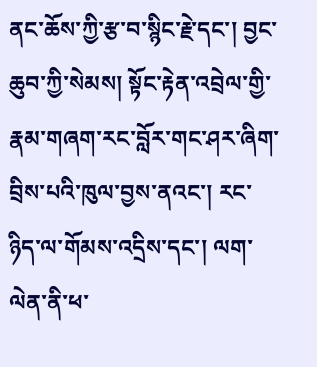ནང་ཆོས་ཀྱི་རྩ་བ་སྙིང་རྗེ་དང་། བྱང་ཆུབ་ཀྱི་སེམས། སྟོང་རྟེན་འབྲེལ་གྱི་རྣམ་གཞག་རང་བློར་གང་ཤར་ཞིག་བྲིས་པའི་ཁུལ་བྱས་ནའང་། རང་ཉིད་ལ་གོམས་འདྲིས་དང་། ལག་ལེན་ནི་ཕ་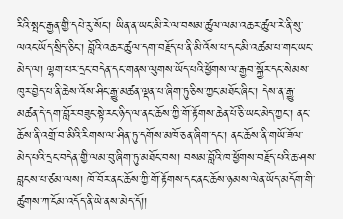རིའི་སྤང་རྒྱན་གྱི་དཔེ་རུ་སོང་། ཡིན་ན་ཡང་མི་རེ་ལ་བསམ་ཚུལ་ལམ་འཆར་ཚུལ་རེ་ནི་སུ་ལའང་ཡོད་སྲིད་ཅིང་། བློའི་འཆར་ཚུལ་དག་བརྗོད་པ་ནི་མི་འོས་པ་དང་མི་འཚམ་པ་གང་ཡང་མེད་ལ། ལྷག་པར་དྲང་བདེན་དང་གནས་ལུགས་ཡོད་པའི་ཕྱོགས་ལ་རྒྱབ་སྐྱོར་དང་སེམས་ཁུར་བྱེད་པ་ནི་ཆེས་འོས་ཤིང་རྒྱུ་མཚན་ལྡན་པ་ཞིག་ཏུ་ཅིས་ཀྱང་མཐོང་ཞིང་། དེས་ན་རྒྱུ་མཚན་དེ་དག་བློར་བཟུང་སྟེ་རང་ཉིད་ལ་ནང་ཆོས་ཀྱི་གོ་རྟོགས་ཆེན་པོ་ཅི་ཡང་མེད་ཀྱང་། ནང་ཆོས་ནི་འགྲོ་བ་མིའི་རིགས་ལ་ཤིན་ཏུ་དགོས་མཁོ་ཅན་ཞིག་དང་། ནང་ཆོས་ནི་གཡོ་ཟོལ་མེད་པའི་དྲང་བདེན་གྱི་ལམ་བུ་ཞིག་ཏུ་མཐོང་བས། བསམ་བློའི་ཁ་ཕྱོགས་བརྗོད་པའི་ཆ་ཤས་བླངས་པ་ཙམ་ལས། ཁོ་བོར་ནང་ཆོས་ཀྱི་གོ་རྟོགས་དང་ནང་ཆོས་ཉམས་ལེན་ཡོད་མདོག་གི་ཚུགས་ཀ་ངོམ་འདོད་ནི་ཡེ་ནས་མེད་དོ།།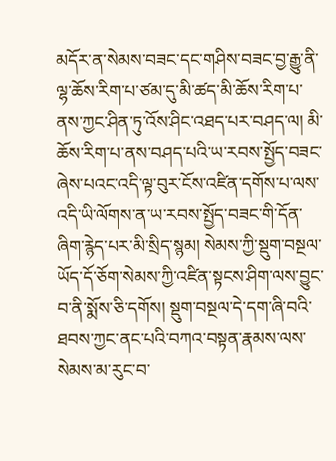མདོར་ན་སེམས་བཟང་དང་གཤིས་བཟང་བྱ་རྒྱུ་ནི་ལྷ་ཆོས་རིག་པ་ཙམ་དུ་མི་ཚད་མི་ཆོས་རིག་པ་ནས་ཀྱང་ཤིན་ཏུ་འོས་ཤིང་འཐད་པར་བཤད་ལ། མི་ཆོས་རིག་པ་ནས་བཤད་པའི་ཡ་རབས་སྤྱོད་བཟང་ཞེས་པའང་འདི་ལྟ་བུར་ངོས་འཛིན་དགོས་པ་ལས་འདི་ཡི་ལོགས་ན་ཡ་རབས་སྤྱོད་བཟང་གི་དོན་ཞིག་རྙེད་པར་མི་སྲིད་སྙམ། སེམས་ཀྱི་སྡུག་བསྔལ་ཡོད་དོ་ཅོག་སེམས་ཀྱི་འཛིན་སྟངས་ཤིག་ལས་བྱུང་བ་ནི་སྨོས་ཅི་དགོས། སྡུག་བསྔལ་དེ་དག་ཞི་བའི་ཐབས་ཀྱང་ནང་པའི་བཀའ་བསྟན་རྣམས་ལས་སེམས་མ་རུང་བ་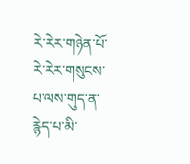རེ་རེར་གཉེན་པོ་རེ་རེར་གསུངས་པ་ལས་གུད་ན་རྙེད་པ་མི་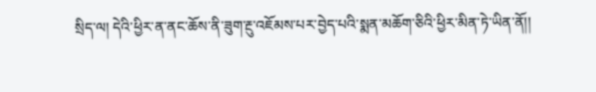སྲིད་ལ། དེའི་ཕྱིར་ན་ནང་ཆོས་ནི་ཟུག་རྔུ་འཇོམས་པར་བྱེད་པའི་སྨན་མཆོག་ཅིའི་ཕྱིར་མིན་ཏེ་ཡིན་ནོ།།